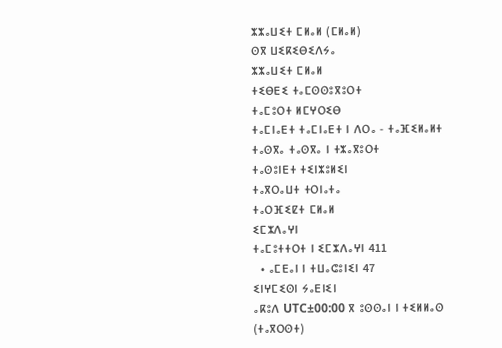ⵣⵣⴰⵡⵉⵜ ⵎⵍⴰⵍ (ⵎⵍⴰⵍ)
ⵙⴳ ⵡⵉⴽⵉⴱⵉⴷⵢⴰ
ⵣⵣⴰⵡⵉⵜ ⵎⵍⴰⵍ
ⵜⵉⴱⴹⵉ ⵜⴰⵎⵙⵙⵓⴳⵓⵔⵜ
ⵜⴰⵎⵓⵔⵜ ⵍⵎⵖⵔⵉⴱ
ⵜⴰⵎⵏⴰⴹⵜ ⵜⴰⵎⵏⴰⴹⵜ ⵏ ⴷⵔⴰ - ⵜⴰⴼⵉⵍⴰⵍⵜ
ⵜⴰⵙⴳⴰ ⵜⴰⵙⴳⴰ ⵏ ⵜⵣⴰⴳⵓⵔⵜ
ⵜⴰⵙⵓⵏⴹⵜ ⵜⵉⵏⵣⵓⵍⵉⵏ
ⵜⴰⴳⵔⴰⵡⵜ ⵜⵔⵏⴰⵜⴰ
ⵜⴰⵔⴼⵉⵇⵜ ⵎⵍⴰⵍ
ⵉⵎⵣⴷⴰⵖⵏ
ⵜⴰⵎⵓⵜⵜⵔⵜ ⵏ ⵉⵎⵣⴷⴰⵖⵏ 411
  • ⴰⵎⴹⴰⵏ ⵏ ⵜⵡⴰⵛⵓⵏⵉⵏ 47
ⵉⵏⵖⵎⵉⵙⵏ ⵢⴰⴹⵏⵉⵏ
ⴰⴽⵓⴷ UTC±00:00 ⴳ ⵓⵙⵙⴰⵏ ⵏ ⵜⵉⵍⵍⴰⵙ (ⵜⴰⴳⵔⵙⵜ)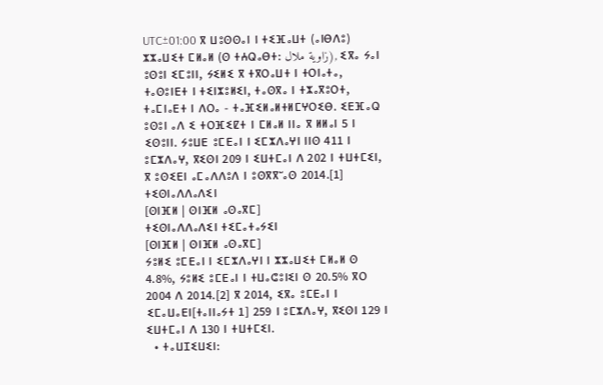UTC±01:00 ⴳ ⵡⵓⵙⵙⴰⵏ ⵏ ⵜⵉⴼⴰⵡⵜ (ⴰⵏⴱⴷⵓ)
ⵣⵣⴰⵡⵉⵜ ⵎⵍⴰⵍ (ⵙ ⵜⵄⵕⴰⴱⵜ: زاوية ملال), ⵉⴳⴰ ⵢⴰⵏ ⵓⵙⵓⵏ ⵉⵎⵓⵏⵏ, ⵢⵉⵍⵉ ⴳ ⵜⴳⵔⴰⵡⵜ ⵏ ⵜⵔⵏⴰⵜⴰ, ⵜⴰⵙⵓⵏⴹⵜ ⵏ ⵜⵉⵏⵣⵓⵍⵉⵏ, ⵜⴰⵙⴳⴰ ⵏ ⵜⵣⴰⴳⵓⵔⵜ, ⵜⴰⵎⵏⴰⴹⵜ ⵏ ⴷⵔⴰ - ⵜⴰⴼⵉⵍⴰⵍⵜⵍⵎⵖⵔⵉⴱ. ⵉⴹⴼⴰⵕ ⵓⵙⵓⵏ ⴰⴷ ⵉ ⵜⵔⴼⵉⵇⵜ ⵏ ⵎⵍⴰⵍ ⵏⵏⴰ ⴳ ⵍⵍⴰⵏ 5 ⵏ ⵉⵙⵓⵏⵏ. ⵢⵓⵡⴹ ⵓⵎⴹⴰⵏ ⵏ ⵉⵎⵣⴷⴰⵖⵏ ⵏⵏⵙ 411 ⵏ ⵓⵎⵣⴷⴰⵖ, ⴳⵉⵙⵏ 209 ⵏ ⵉⵡⵜⵎⴰⵏ ⴷ 202 ⵏ ⵜⵡⵜⵎⵉⵏ, ⴳ ⵓⵙⵉⴹⵏ ⴰⵎⴰⴷⴷⵓⴷ ⵏ ⵓⵙⴳⴳⵯⴰⵙ 2014.[1]
ⵜⵉⵙⵏⴰⴷⴷⴰⴷⵉⵏ
[ⵙⵏⴼⵍ | ⵙⵏⴼⵍ ⴰⵙⴰⴳⵎ]
ⵜⵉⵙⵏⴰⴷⴷⴰⴷⵉⵏ ⵜⵉⵎⴰⵜⴰⵢⵉⵏ
[ⵙⵏⴼⵍ | ⵙⵏⴼⵍ ⴰⵙⴰⴳⵎ]
ⵢⵓⵍⵉ ⵓⵎⴹⴰⵏ ⵏ ⵉⵎⵣⴷⴰⵖⵏ ⵏ ⵣⵣⴰⵡⵉⵜ ⵎⵍⴰⵍ ⵙ 4.8%, ⵢⵓⵍⵉ ⵓⵎⴹⴰⵏ ⵏ ⵜⵡⴰⵛⵓⵏⵉⵏ ⵙ 20.5% ⴳⵔ 2004 ⴷ 2014.[2] ⴳ 2014, ⵉⴳⴰ ⵓⵎⴹⴰⵏ ⵏ ⵉⵎⴰⵡⴰⴹⵏ[ⵜⴰⵏⵏⴰⵢⵜ 1] 259 ⵏ ⵓⵎⵣⴷⴰⵖ, ⴳⵉⵙⵏ 129 ⵏ ⵉⵡⵜⵎⴰⵏ ⴷ 130 ⵏ ⵜⵡⵜⵎⵉⵏ.
  • ⵜⴰⵡⵊⵉⵡⵉⵏ: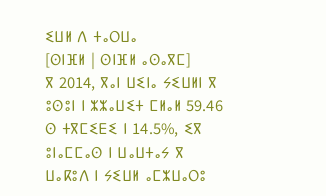ⵉⵡⵍ ⴷ ⵜⴰⵔⵡⴰ
[ⵙⵏⴼⵍ | ⵙⵏⴼⵍ ⴰⵙⴰⴳⵎ]
ⴳ 2014, ⴳⴰⵏ ⵡⵉⵏⴰ ⵢⵉⵡⵍⵏ ⴳ ⵓⵙⵓⵏ ⵏ ⵣⵣⴰⵡⵉⵜ ⵎⵍⴰⵍ 59.46 ⵙ ⵜⴳⵎⵉⴹⵉ ⵏ 14.5%, ⵉⴳ ⵓⵏⴰⵎⵎⴰⵙ ⵏ ⵡⴰⵡⵜⴰⵢ ⴳ ⵡⴰⴽⵓⴷ ⵏ ⵢⵉⵡⵍ ⴰⵎⵣⵡⴰⵔⵓ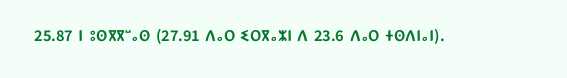25.87 ⵏ ⵓⵙⴳⴳⵯⴰⵙ (27.91 ⴷⴰⵔ ⵉⵔⴳⴰⵣⵏ ⴷ 23.6 ⴷⴰⵔ ⵜⵙⴷⵏⴰⵏ).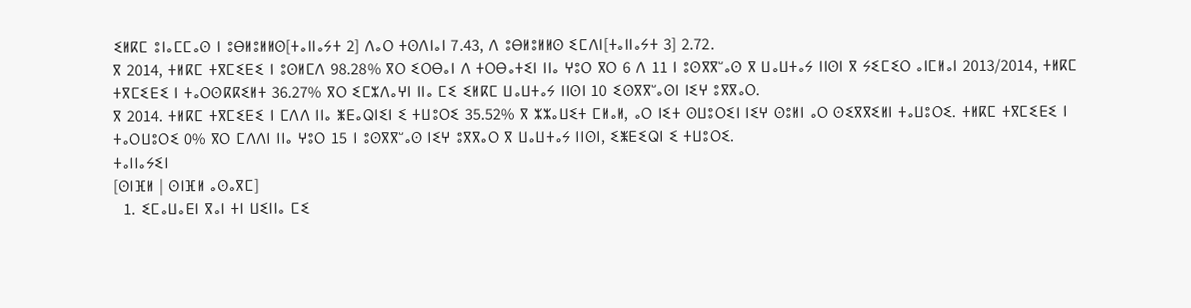ⵉⵍⴽⵎ ⵓⵏⴰⵎⵎⴰⵙ ⵏ ⵓⴱⵍⵓⵍⵍⵙ[ⵜⴰⵏⵏⴰⵢⵜ 2] ⴷⴰⵔ ⵜⵙⴷⵏⴰⵏ 7.43, ⴷ ⵓⴱⵍⵓⵍⵍⵙ ⵉⵎⴷⵏ[ⵜⴰⵏⵏⴰⵢⵜ 3] 2.72.
ⴳ 2014, ⵜⵍⴽⵎ ⵜⴳⵎⵉⴹⵉ ⵏ ⵓⵙⵍⵎⴷ 98.28% ⴳⵔ ⵉⵔⴱⴰⵏ ⴷ ⵜⵔⴱⴰⵜⵉⵏ ⵏⵏⴰ ⵖⵓⵔ ⴳⵔ 6 ⴷ 11 ⵏ ⵓⵙⴳⴳⵯⴰⵙ ⴳ ⵡⴰⵡⵜⴰⵢ ⵏⵏⵙⵏ ⴳ ⵢⵉⵎⵉⵔ ⴰⵏⵎⵍⴰⵏ 2013/2014, ⵜⵍⴽⵎ ⵜⴳⵎⵉⴹⵉ ⵏ ⵜⴰⵔⵙⴽⴽⵉⵍⵜ 36.27% ⴳⵔ ⵉⵎⵣⴷⴰⵖⵏ ⵏⵏⴰ ⵎⵉ ⵉⵍⴽⵎ ⵡⴰⵡⵜⴰⵢ ⵏⵏⵙⵏ 10 ⵉⵙⴳⴳⵯⴰⵙⵏ ⵏⵉⵖ ⵓⴳⴳⴰⵔ.
ⴳ 2014. ⵜⵍⴽⵎ ⵜⴳⵎⵉⴹⵉ ⵏ ⵎⴷⴷ ⵏⵏⴰ ⵥⴹⴰⵕⵏⵉⵏ ⵉ ⵜⵡⵓⵔⵉ 35.52% ⴳ ⵣⵣⴰⵡⵉⵜ ⵎⵍⴰⵍ, ⴰⵔ ⵏⵉⵜ ⵙⵡⵓⵔⵉⵏ ⵏⵉⵖ ⵙⵓⵍⵏ ⴰⵔ ⵙⵉⴳⴳⵉⵍⵏ ⵜⴰⵡⵓⵔⵉ. ⵜⵍⴽⵎ ⵜⴳⵎⵉⴹⵉ ⵏ ⵜⴰⵔⵡⵓⵔⵉ 0% ⴳⵔ ⵎⴷⴷⵏ ⵏⵏⴰ ⵖⵓⵔ 15 ⵏ ⵓⵙⴳⴳⵯⴰⵙ ⵏⵉⵖ ⵓⴳⴳⴰⵔ ⴳ ⵡⴰⵡⵜⴰⵢ ⵏⵏⵙⵏ, ⵉⵥⴹⵉⵕⵏ ⵉ ⵜⵡⵓⵔⵉ.
ⵜⴰⵏⵏⴰⵢⵉⵏ
[ⵙⵏⴼⵍ | ⵙⵏⴼⵍ ⴰⵙⴰⴳⵎ]
  1. ⵉⵎⴰⵡⴰⴹⵏ ⴳⴰⵏ ⵜⵏ ⵡⵉⵏⵏⴰ ⵎⵉ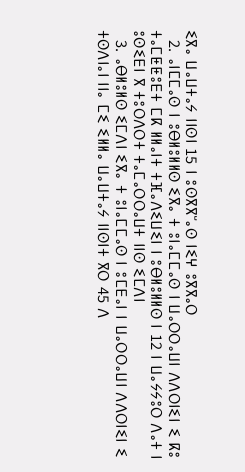ⵉⴳⴰ ⵡⴰⵡⵜⴰⵢ ⵏⵏⵙⵏ 15 ⵏ ⵓⵙⴳⴳⵯⴰⵙ ⵏⵉⵖ ⵓⴳⴳⴰⵔ
  2. ⴰⵏⵎⵎⴰⵙ ⵏ ⵓⴱⵍⵓⵍⵍⵙ ⵉⴳⴰ ⵜ ⵓⵏⴰⵎⵎⴰⵙ ⵏ ⵡⴰⵔⵔⴰⵡⵏ ⴷⴷⵔⵏⵉⵏ ⵉ ⴽⵓ ⵜⴰⵎⵟⵟⵓⴹⵜ ⵎⴽ ⵍⵍⴰⵏⵜ ⵜⴼⴰⴷⵉⵡⵉⵏ ⵏ ⵓⴱⵍⵓⵍⵍⵙ ⵏ 12 ⵏ ⵡⴰⵢⵢⵓⵔ ⴷⴰⵜ ⵏ ⵓⵙⵉⴹⵏ ⴳ ⵜⵓⵔⴷⵔⵜ ⵜⴰⵎⴰⵔⵔⴰⵡⵜ ⵏⵏⵙ ⵉⵎⴷⵏ
  3. ⴰⴱⵍⵓⵍⵙ ⵉⵎⴷⵏ ⵉⴳⴰ ⵜ ⵓⵏⴰⵎⵎⴰⵙ ⵏ ⵓⵎⴹⴰⵏ ⵏ ⵡⴰⵔⵔⴰⵡⵏ ⴷⴷⵔⵏⵉⵏ ⵉ ⵜⵙⴷⵏⴰⵏ ⵏⵏⴰ ⵎⵉ ⵉⵍⵍⴰ ⵡⴰⵡⵜⴰⵢ ⵏⵏⵙⵏⵜ ⴳⵔ 45 ⴷ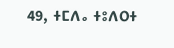49, ⵜⵎⴷⴰ ⵜⵓⴷⵔⵜ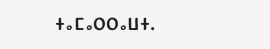ⵜⴰⵎⴰⵔⵔⴰⵡⵜ.